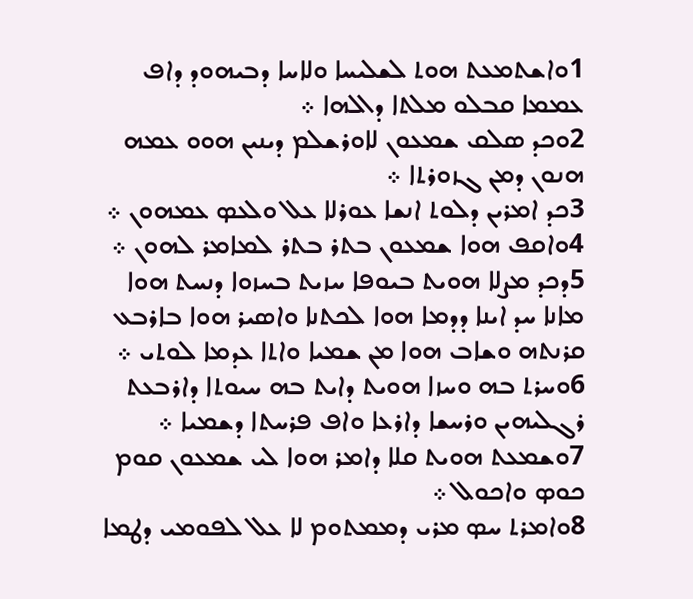1ܘܐܫܬܡܥܬ ܗܘܬ ܠܫܠܝܚܐ ܘܠܐܚܐ ܕܒܝܗܘܕ ܕܐܦ ܥܡܡܐ ܩܒܠܘ ܡܠܬܐ ܕܐܠܗܐ ܀
2ܘܟܕ ܤܠܩ ܫܡܥܘܢ ܠܐܘܪܫܠܡ ܕܝܢܝܢ ܗܘܘ ܥܡܗ ܗܢܘܢ ܕܡܢ ܓܙܘܪܬܐ ܀
3ܟܕ ܐܡܪܝܢ ܕܠܘܬ ܐܢܫܐ ܥܘܪܠܐ ܥܠ ܘܠܥܤ ܥܡܗܘܢ ܀
4ܘܐܩܦ ܗܘܐ ܫܡܥܘܢ ܒܬܪ ܒܬܪ ܠܡܐܡܪ ܠܗܘܢ ܀
5ܕܟܕ ܡܨܠܐ ܗܘܝܬ ܒܝܘܦܐ ܚܙܝܬ ܒܚܙܘܐ ܕܢܚܬ ܗܘܐ ܡܐܢܐ ܚܕ ܐܝܢܐ ܕܕܡܐ ܗܘܐ ܠܟܬܢܐ ܘܐܤܝܪ ܗܘܐ ܒܐܪܒܥ ܩܪܢܬܗ ܘܫܐܒ ܗܘܐ ܡܢ ܫܡܝܐ ܘܐܬܐ ܥܕܡܐ ܠܘܬܝ ܀
6ܘܚܪܬ ܒܗ ܘܚܙܐ ܗܘܝܬ ܕܐܝܬ ܒܗ ܚܝܘܬܐ ܕܐܪܒܥܬ ܪܓܠܝܗܝܢ ܘܪܚܫܐ ܕܐܪܥܐ ܘܐܦ ܦܪܚܬܐ ܕܫܡܝܐ ܀
7ܘܫܡܥܬ ܗܘܝܬ ܩܠܐ ܕܐܡܪ ܗܘܐ ܠܝ ܫܡܥܘܢ ܩܘܡ ܟܘܤ ܘܐܟܘܠ ܀
8ܘܐܡܪܬ ܚܤ ܡܪܝ ܕܡܡܬܘܡ ܠܐ ܥܠ ܠܦܘܡܝ ܕܛܡܐ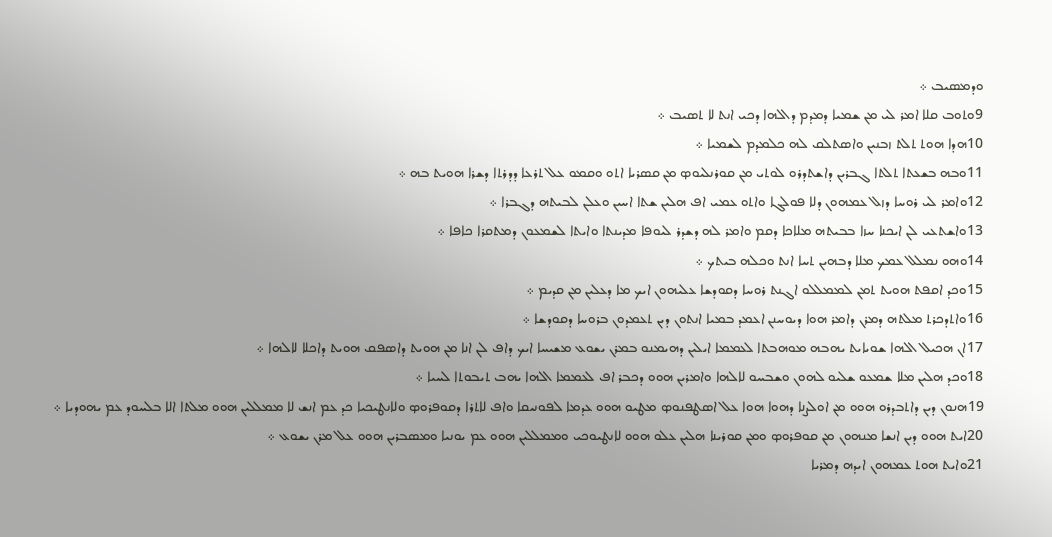ܘܕܡܤܝܒ ܀
9ܘܬܘܒ ܩܠܐ ܐܡܪ ܠܝ ܡܢ ܫܡܝܐ ܕܡܕܡ ܕܐܠܗܐ ܕܟܝ ܐܢܬ ܠܐ ܬܤܝܒ ܀
10ܗܕܐ ܗܘܬ ܬܠܬ ܙܒܢܝܢ ܘܐܤܬܠܩ ܠܗ ܟܠܡܕܡ ܠܫܡܝܐ ܀
11ܘܒܗ ܒܫܥܬܐ ܬܠܬܐ ܓܒܪܝܢ ܕܐܫܬܕܪܘ ܠܘܬܝ ܡܢ ܩܘܪܢܠܝܘܤ ܡܢ ܩܤܪܝܐ ܐܬܘ ܘܩܡܘ ܥܠ ܬܪܥܐ ܕܕܪܬܐ ܕܫܪܐ ܗܘܝܬ ܒܗ ܀
12ܘܐܡܪ ܠܝ ܪܘܚܐ ܕܙܠ ܥܡܗܘܢ ܕܠܐ ܦܘܠܓܐ ܘܐܬܘ ܥܡܝ ܐܦ ܗܠܝܢ ܫܬܐ ܐܚܝܢ ܘܥܠܢ ܠܒܝܬܗ ܕܓܒܪܐ ܀
13ܘܐܫܬܥܝ ܠܢ ܐܝܟܢܐ ܚܙܐ ܒܒܝܬܗ ܡܠܐܟܐ ܕܩܡ ܘܐܡܪ ܠܗ ܕܫܕܪ ܠܝܘܦܐ ܡܕܝܢܬܐ ܘܐܝܬܐ ܠܫܡܥܘܢ ܕܡܬܩܪܐ ܟܐܦܐ ܀
14ܘܗܘ ܢܡܠܠ ܥܡܟ ܡܠܐ ܕܒܗܝܢ ܬܚܐ ܐܢܬ ܘܟܠܗ ܒܝܬܟ ܀
15ܘܟܕ ܐܩܦܬ ܗܘܝܬ ܬܡܢ ܠܡܡܠܠܘ ܐܓܢܬ ܪܘܚܐ ܕܩܘܕܫܐ ܥܠܝܗܘܢ ܐܝܟ ܡܐ ܕܥܠܝܢ ܡܢ ܩܕܝܡ ܀
16ܘܐܬܕܟܪܬ ܡܠܬܗ ܕܡܪܢ ܕܐܡܪ ܗܘܐ ܕܝܘܚܢܢ ܐܥܡܕ ܒܡܝܐ ܐܢܬܘܢ ܕܝܢ ܬܥܡܕܘܢ ܒܪܘܚܐ ܕܩܘܕܫܐ ܀
17ܐܢ ܗܟܝܠ ܐܠܗܐ ܫܘܝܐܝܬ ܝܗܒܗ ܡܘܗܒܬܐ ܠܥܡܡܐ ܐܝܠܝܢ ܕܗܝܡܢܘ ܒܡܪܢ ܝܫܘܥ ܡܫܝܚܐ ܐܝܟ ܕܐܦ ܠܢ ܐܢܐ ܡܢ ܗܘܝܬ ܕܐܤܦܩ ܗܘܝܬ ܕܐܟܠܐ ܠܐܠܗܐ ܀
18ܘܟܕ ܗܠܝܢ ܡܠܐ ܫܡܥܘ ܫܠܝܘ ܠܗܘܢ ܘܫܒܚܘ ܠܐܠܗܐ ܘܐܡܪܝܢ ܗܘܘ ܕܟܒܪ ܐܦ ܠܥܡܡܐ ܐܠܗܐ ܝܗܒ ܬܝܒܘܬܐ ܠܚܝܐ ܀
19ܗܢܘܢ ܕܝܢ ܕܐܬܒܕܪܘ ܗܘܘ ܡܢ ܐܘܠܨܢܐ ܕܗܘܐ ܗܘܐ ܥܠ ܐܤܛܦܢܘܤ ܡܛܝܘ ܗܘܘ ܥܕܡܐ ܠܦܘܢܝܩܐ ܘܐܦ ܠܐܬܪܐ ܕܩܘܦܪܘܤ ܘܠܐܢܛܝܟܝܐ ܟܕ ܥܡ ܐܢܫ ܠܐ ܡܡܠܠܝܢ ܗܘܘ ܡܠܬܐ ܐܠܐ ܒܠܚܘܕ ܥܡ ܝܗܘܕܝܐ ܀
20ܐܝܬ ܗܘܘ ܕܝܢ ܐܢܫܐ ܡܢܗܘܢ ܡܢ ܩܘܦܪܘܤ ܘܡܢ ܩܘܪܝܢܐ ܗܠܝܢ ܥܠܘ ܗܘܘ ܠܐܢܛܝܘܟܝ ܘܡܡܠܠܝܢ ܗܘܘ ܥܡ ܝܘܢܝܐ ܘܡܤܒܪܝܢ ܗܘܘ ܥܠ ܡܪܢ ܝܫܘܥ ܀
21ܘܐܝܬ ܗܘܬ ܥܡܗܘܢ ܐܝܕܗ ܕܡܪܝܐ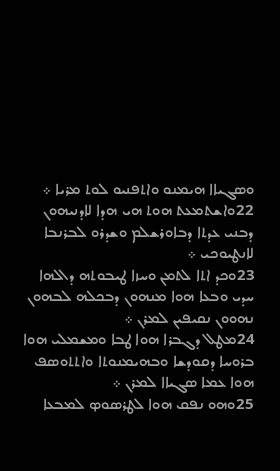ܘܤܓܝܐܐ ܗܝܡܢܘ ܘܐܬܦܢܝܘ ܠܘܬ ܡܪܝܐ ܀
22ܘܐܫܬܡܥܬ ܗܘܬ ܗܝ ܗܕܐ ܠܐܕܢܝܗܘܢ ܕܒܢܝ ܥܕܬܐ ܕܒܐܘܪܫܠܡ ܘܫܕܪܘ ܠܒܪܢܒܐ ܠܐܢܛܝܘܟܝ ܀
23ܘܟܕ ܐܬܐ ܠܬܡܢ ܘܚܙܐ ܛܝܒܘܬܗ ܕܐܠܗܐ ܚܕܝ ܘܒܥܐ ܗܘܐ ܡܢܗܘܢ ܕܒܟܠܗ ܠܒܗܘܢ ܢܗܘܘܢ ܢܩܝܦܝܢ ܠܡܪܢ ܀
24ܡܛܠ ܕܓܒܪܐ ܗܘܐ ܛܒܐ ܘܡܫܡܠܝ ܗܘܐ ܒܪܘܚܐ ܕܩܘܕܫܐ ܘܒܗܝܡܢܘܬܐ ܘܐܬܬܘܤܦ ܗܘܐ ܥܡܐ ܤܓܝܐܐ ܠܡܪܢ ܀
25ܘܗܘ ܢܦܩ ܗܘܐ ܠܛܪܤܘܤ ܠܡܒܥܐ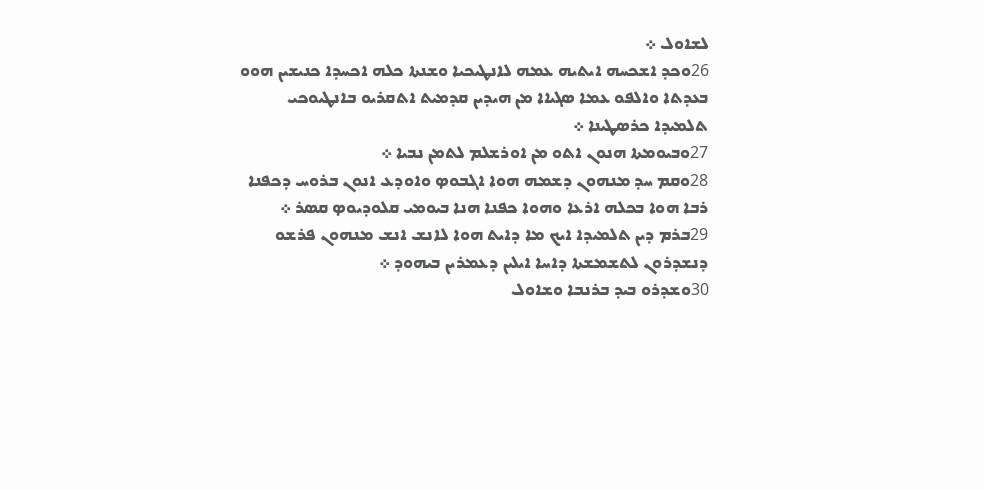ܠܫܐܘܠ ܀
26ܘܟܕ ܐܫܟܚܗ ܐܝܬܝܗ ܥܡܗ ܠܐܢܛܝܟܝܐ ܘܫܢܬܐ ܟܠܗ ܐܟܚܕܐ ܟܢܝܫܝܢ ܗܘܘ ܒܥܕܬܐ ܘܐܠܦܘ ܥܡܐ ܤܓܝܐܐ ܡܢ ܗܝܕܝܢ ܩܕܡܝܬ ܐܬܩܪܝܘ ܒܐܢܛܝܘܟܝ ܬܠܡܝܕܐ ܟܪܤܛܝܢܐ ܀
27ܘܒܝܘܡܬܐ ܗܢܘܢ ܐܬܘ ܡܢ ܐܘܪܫܠܡ ܠܬܡܢ ܢܒܝܐ ܀
28ܘܩܡ ܚܕ ܡܢܗܘܢ ܕܫܡܗ ܗܘܐ ܐܓܒܘܤ ܘܐܘܕܥ ܐܢܘܢ ܒܪܘܚ ܕܟܦܢܐ ܪܒܐ ܗܘܐ ܒܟܠܗ ܐܪܥܐ ܘܗܘܐ ܟܦܢܐ ܗܢܐ ܒܝܘܡܝ ܩܠܘܕܝܘܤ ܩܤܪ ܀
29ܒܪܡ ܕܝܢ ܬܠܡܝܕܐ ܐܝܟ ܡܐ ܕܐܝܬ ܗܘܐ ܠܐܢܫ ܐܢܫ ܡܢܗܘܢ ܦܪܫܘ ܕܢܫܕܪܘܢ ܠܬܫܡܫܬܐ ܕܐܚܐ ܐܝܠܝܢ ܕܥܡܪܝܢ ܒܝܗܘܕ ܀
30ܘܫܕܪܘ ܒܝܕ ܒܪܢܒܐ ܘܫܐܘܠ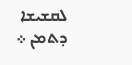ܠܩܫܝܫܐ ܕܬܡܢ ܀